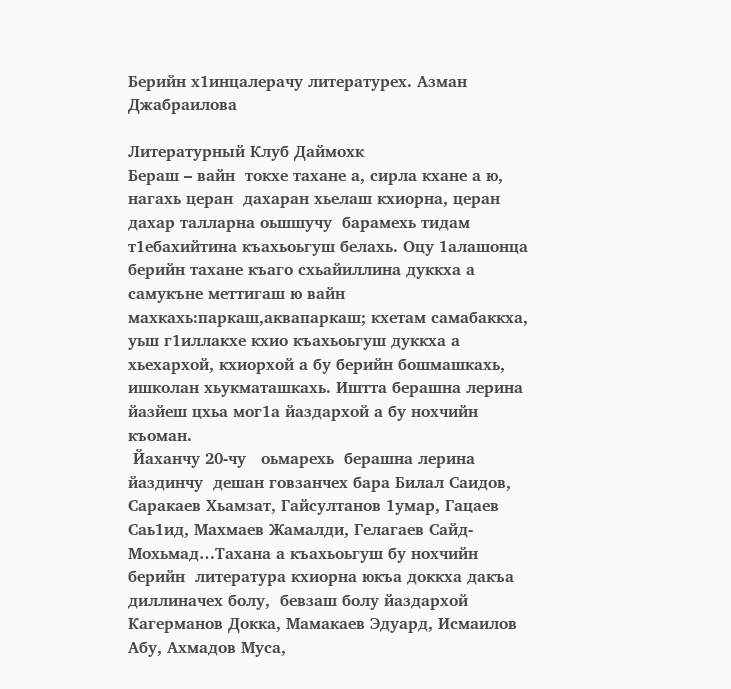Берийн х1инцалерачу литературех. Азман Джабраилова

Литературный Клуб Даймохк
Бераш – вайн  токхе тахане а, сирла кхане а ю, нагахь церан  дахаран хьелаш кхиорна, церан дахар талларна оьшшучу  барамехь тидам т1ебахийтина къахьоьгуш белахь. Оцу 1алашонца берийн тахане къаго схьайиллина дуккха а самукъне меттигаш ю вайн махкахь:паркаш,аквапаркаш; кхетам самабаккха, уьш г1иллакхе кхио къахьоьгуш дуккха а хьехархой, кхиорхой а бу берийн бошмашкахь, ишколан хьукматашкахь. Иштта берашна лерина йазйеш цхьа мог1а йаздархой а бу нохчийн къоман.
 Йаханчу 20-чу   оьмарехь  берашна лерина йаздинчу  дешан говзанчех бара Билал Саидов, Саракаев Хьамзат, Гайсултанов 1умар, Гацаев Саь1ид, Махмаев Жамалди, Гелагаев Сайд-Мохьмад…Тахана а къахьоьгуш бу нохчийн берийн  литература кхиорна юкъа доккха дакъа диллиначех болу,  бевзаш болу йаздархой Кагерманов Докка, Мамакаев Эдуард, Исмаилов Абу, Ахмадов Муса,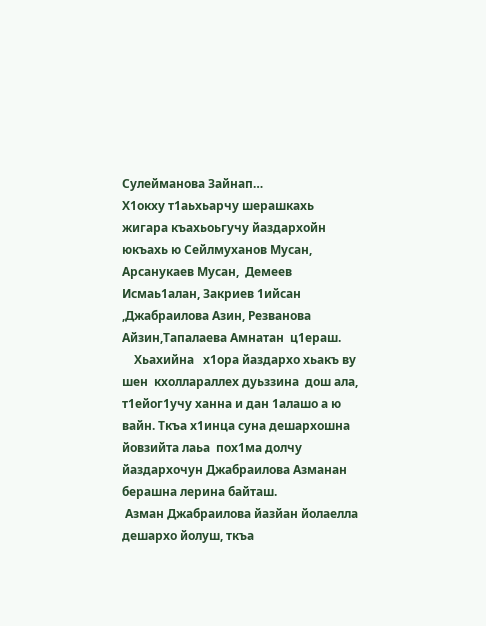Сулейманова Зайнап…
Х1окху т1аьхьарчу шерашкахь  жигара къахьоьгучу йаздархойн юкъахь ю Сейлмуханов Мусан, Арсанукаев Мусан,  Демеев Исмаь1алан, Закриев 1ийсан ,Джабраилова Азин, Резванова Айзин,Тапалаева Амнатан  ц1ераш.
    Хьахийна   х1ора йаздархо хьакъ ву  шен  кхоллараллех дуьззина  дош ала, т1ейог1учу ханна и дан 1алашо а ю вайн. Ткъа х1инца суна дешархошна йовзийта лаьа  пох1ма долчу йаздархочун Джабраилова Азманан берашна лерина байташ.
 Азман Джабраилова йазйан йолаелла дешархо йолуш, ткъа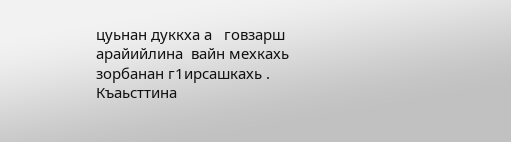цуьнан дуккха а   говзарш арайийлина  вайн мехкахь зорбанан г1ирсашкахь . Къаьсттина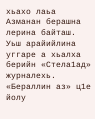хьахо лаьа Азманан берашна лерина байташ. Уьш арайийлина уггаре а хьалха берийн «Стела1ад»  журналехь. «Бераллин аз» ц1е йолу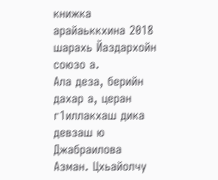книжка арайаьккхина 2018 шарахь Йаздархойн союзо а.
Ала деза, берийн дахар а, церан г1иллакхаш дика девзаш ю Джабраилова Азман. Цхьайолчу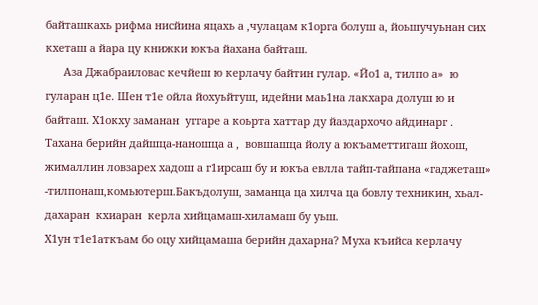байташкахь рифма нисйина яцахь а ,чулацам к1орга болуш а, йоьшучуьнан сих кхеташ а йара цу книжки юкъа йахана байташ.
      Аза Джабраиловас кечйеш ю керлачу байтин гулар. «Йо1 а, тилпо а»  ю гуларан ц1е. Шен т1е ойла йохуьйтуш, идейни маь1на лакхара долуш ю и байташ. Х1окху заманан  уггаре а коьрта хаттар ду йаздархочо айдинарг . Тахана берийн дайшца-наношца а ,  вовшашца йолу а юкъаметтигаш йохош, жималлин ловзарех хадош а г1ирсаш бу и юкъа евлла тайп-тайпана «гаджеташ» -тилпонаш,комьютерш.Бакъдолуш, заманца ца хилча ца бовлу техникин, хьал-дахаран  кхиаран  керла хийцамаш-хиламаш бу уьш.
Х1ун т1е1аткъам бо оцу хийцамаша берийн дахарна? Муха къийса керлачу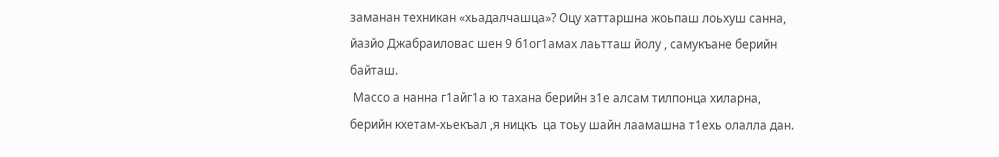заманан техникан «хьадалчашца»? Оцу хаттаршна жоьпаш лоьхуш санна, йазйо Джабраиловас шен 9 б1ог1амах лаьтташ йолу , самукъане берийн байташ.
 Массо а нанна г1айг1а ю тахана берийн з1е алсам тилпонца хиларна, берийн кхетам-хьекъал ,я ницкъ  ца тоьу шайн лаамашна т1ехь олалла дан.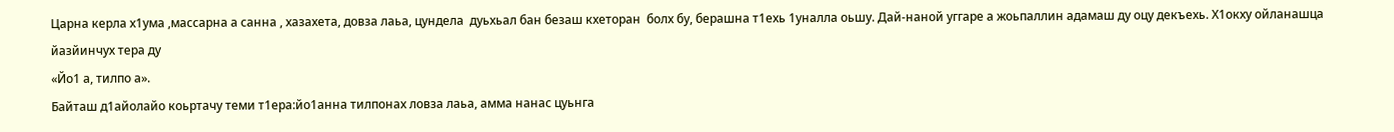Царна керла х1ума ,массарна а санна , хазахета, довза лаьа, цундела  дуьхьал бан безаш кхеторан  болх бу, берашна т1ехь 1уналла оьшу. Дай-наной уггаре а жоьпаллин адамаш ду оцу декъехь. Х1окху ойланашца йазйинчух тера ду
«Йо1 а, тилпо а».
Байташ д1айолайо коьртачу теми т1ера:йо1анна тилпонах ловза лаьа, амма нанас цуьнга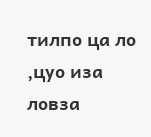тилпо ца ло ,цуо иза ловза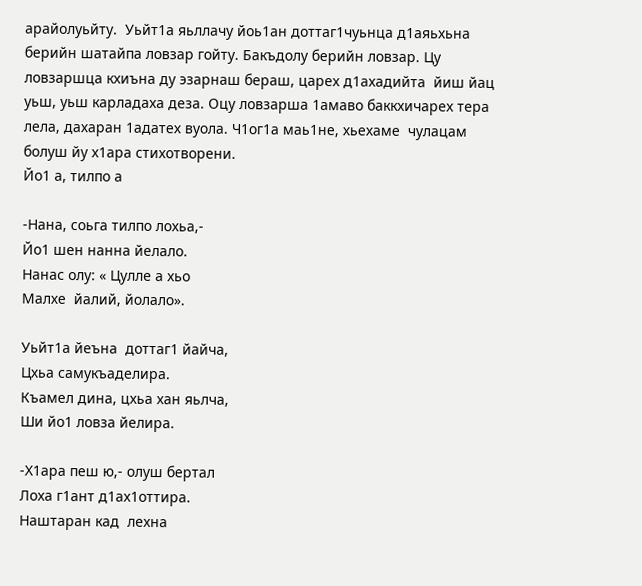арайолуьйту.  Уьйт1а яьллачу йоь1ан доттаг1чуьнца д1аяьхьна берийн шатайпа ловзар гойту. Бакъдолу берийн ловзар. Цу ловзаршца кхиъна ду эзарнаш бераш, царех д1ахадийта  йиш йац уьш, уьш карладаха деза. Оцу ловзарша 1амаво баккхичарех тера лела, дахаран 1адатех вуола. Ч1ог1а маь1не, хьехаме  чулацам болуш йу х1ара стихотворени.
Йо1 а, тилпо а

-Нана, соьга тилпо лохьа,-
Йо1 шен нанна йелало.
Нанас олу: « Цулле а хьо
Малхе  йалий, йолало».

Уьйт1а йеъна  доттаг1 йайча,
Цхьа самукъаделира.
Къамел дина, цхьа хан яьлча,
Ши йо1 ловза йелира.

-Х1ара пеш ю,- олуш бертал
Лоха г1ант д1ах1оттира.
Наштаран кад  лехна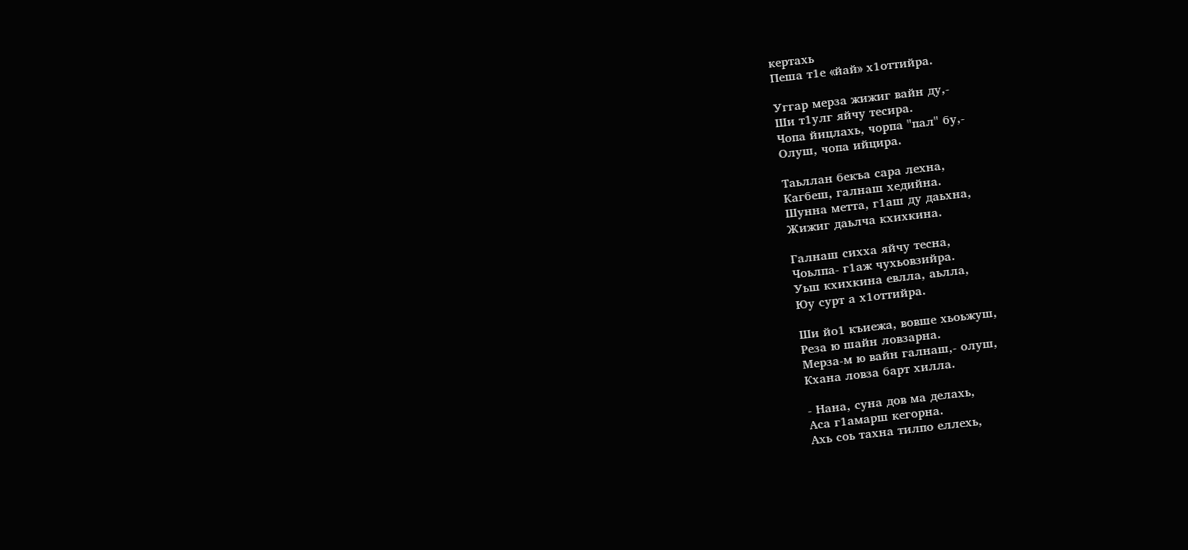кертахь
Пеша т1е «йай» х1оттийра.

Уггар мерза жижиг вайн ду,-
Ши т1улг яйчу тесира.
Чопа йицлахь, чорпа "пал" бу,-
Олуш, чопа ийцира.

Таьллан бекъа сара лехна,
Кагбеш, галнаш хедийна.
Шунна метта, г1аш ду даьхна,
Жижиг даьлча кхихкина.

Галнаш сихха яйчу тесна,
Чоьлпа- г1аж чухьовзийра.
Уьш кхихкина евлла, аьлла,
Юу сурт а х1оттийра.

Ши йо1 къиежа, вовше хьоьжуш,
Реза ю шайн ловзарна.
Мерза-м ю вайн галнаш,- олуш,
Кхана ловза барт хилла.

- Нана, суна дов ма делахь,
Аса г1амарш кегорна.
Ахь соь тахна тилпо еллехь,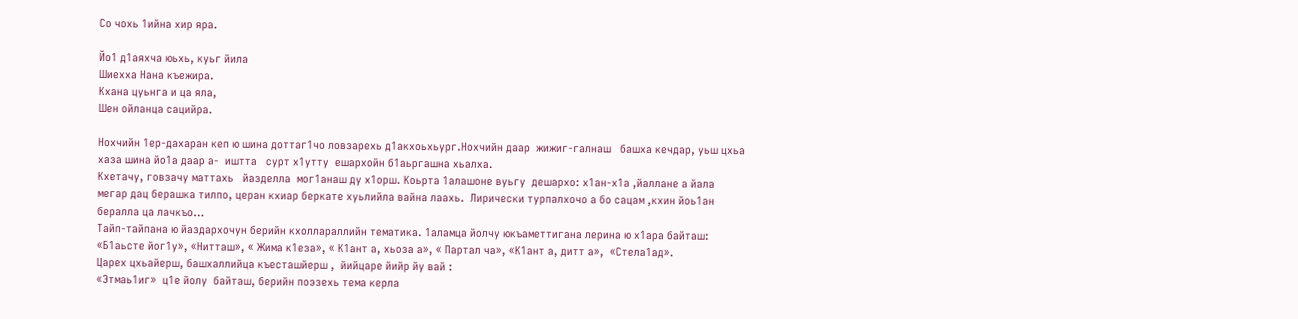Со чохь 1ийна хир яра.

Йо1 д1аяхча юьхь, куьг йила
Шиехха Нана къежира.
Кхана цуьнга и ца яла,
Шен ойланца сацийра.

Нохчийн 1ер-дахаран кеп ю шина доттаг1чо ловзарехь д1акхоьхьург.Нохчийн даар  жижиг-галнаш   башха кечдар, уьш цхьа хаза шина йо1а даар а-  иштта   сурт х1утту  ешархойн б1аьргашна хьалха.
Кхетачу, говзачу маттахь   йазделла  мог1анаш ду х1орш. Коьрта 1алашоне вуьгу  дешархо: х1ан-х1а ,йаллане а йала мегар дац берашка тилпо, церан кхиар беркате хуьлийла вайна лаахь.  Лирически турпалхочо а бо сацам ,кхин йоь1ан бералла ца лачкъо…
Тайп-тайпана ю йаздархочун берийн кхоллараллийн тематика. 1аламца йолчу юкъаметтигана лерина ю х1ара байташ:  «Б1аьсте йог1у», «Нитташ», « Жима к1еза», « К1ант а, хьоза а», « Партал ча», «К1ант а, дитт а»,  «Стела1ад».
Царех цхьайерш, башхаллийца къесташйерш ,  йийцаре йийр йу вай :
«Этмаь1иг»  ц1е йолу  байташ, берийн поэзехь тема керла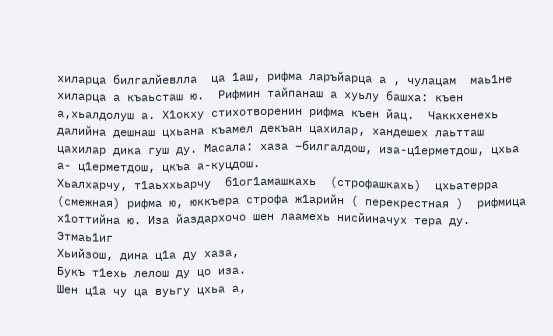хиларца билгалйевлла  ца 1аш, рифма ларъйарца а , чулацам  маь1не хиларца а къаьсташ ю.  Рифмин тайпанаш а хуьлу башха: къен а,хьалдолуш а. Х1окху стихотворенин рифма къен йац.  Чаккхенехь далийна дешнаш цхьана къамел декъан цахилар, хандешех лаьтташ цахилар дика гуш ду. Масала: хаза –билгалдош, иза-ц1ерметдош, цхьа а- ц1ерметдош, цкъа а-куцдош.
Хьалхарчу, т1аьххьарчу  б1ог1амашкахь  (строфашкахь)  цхьатерра (смежная) рифма ю, юккъера строфа ж1арийн ( перекрестная )  рифмица х1оттийна ю. Иза йаздархочо шен лаамехь нисйиначух тера ду.
Этмаь1иг
Хьийзош, дина ц1а ду хаза,
Букъ т1ехь лелош ду цо иза.
Шен ц1а чу ца вуьгу цхьа а,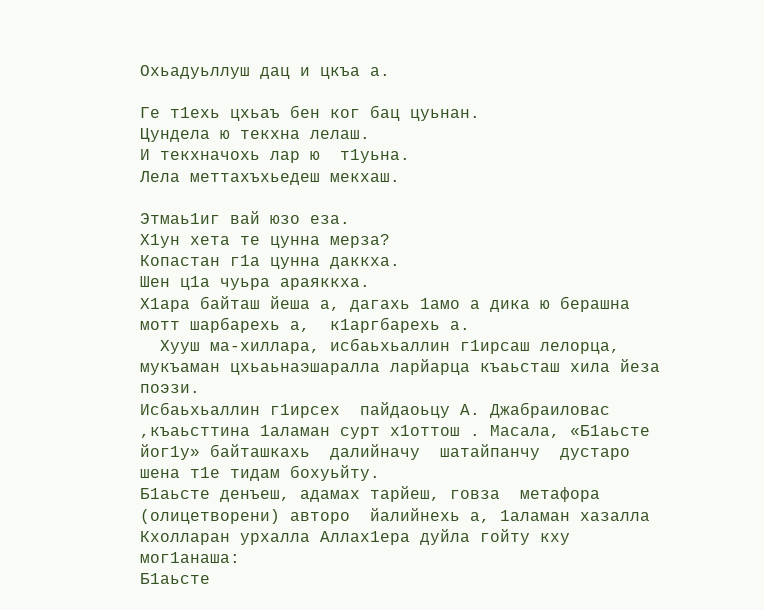Охьадуьллуш дац и цкъа а.

Ге т1ехь цхьаъ бен ког бац цуьнан.
Цундела ю текхна лелаш.
И текхначохь лар ю  т1уьна.
Лела меттахъхьедеш мекхаш.

Этмаь1иг вай юзо еза.
Х1ун хета те цунна мерза?
Копастан г1а цунна даккха.
Шен ц1а чуьра араяккха.
Х1ара байташ йеша а, дагахь 1амо а дика ю берашна мотт шарбарехь а,  к1аргбарехь а.
  Хууш ма-хиллара, исбаьхьаллин г1ирсаш лелорца, мукъаман цхьаьнаэшаралла ларйарца къаьсташ хила йеза  поэзи.
Исбаьхьаллин г1ирсех  пайдаоьцу А. Джабраиловас ,къаьсттина 1аламан сурт х1оттош . Масала, «Б1аьсте йог1у» байташкахь  далийначу  шатайпанчу  дустаро  шена т1е тидам бохуьйту.
Б1аьсте денъеш, адамах тарйеш, говза  метафора (олицетворени) авторо  йалийнехь а, 1аламан хазалла Кхолларан урхалла Аллах1ера дуйла гойту кху мог1анаша:
Б1аьсте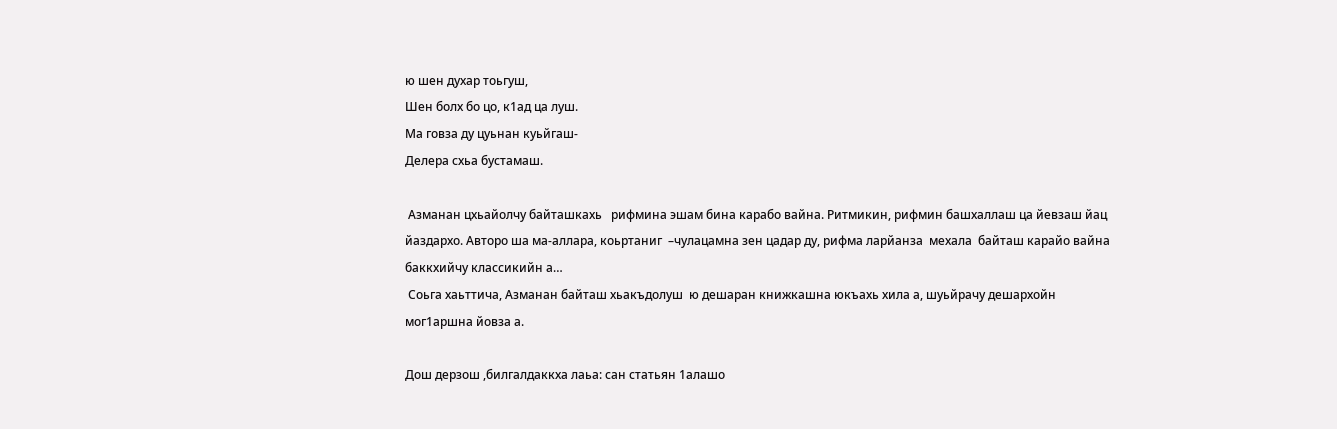ю шен духар тоьгуш,
Шен болх бо цо, к1ад ца луш.
Ма говза ду цуьнан куьйгаш-
Делера схьа бустамаш.

 Азманан цхьайолчу байташкахь   рифмина эшам бина карабо вайна. Ритмикин, рифмин башхаллаш ца йевзаш йац йаздархо. Авторо ша ма-аллара, коьртаниг  –чулацамна зен цадар ду, рифма ларйанза  мехала  байташ карайо вайна баккхийчу классикийн а…
 Соьга хаьттича, Азманан байташ хьакъдолуш  ю дешаран книжкашна юкъахь хила а, шуьйрачу дешархойн мог1аршна йовза а.

Дош дерзош ,билгалдаккха лаьа: сан статьян 1алашо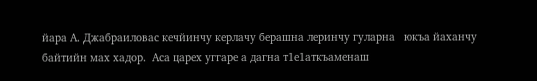йара А. Джабраиловас кечйинчу керлачу берашна леринчу гуларна   юкъа йаханчу  байтийн мах хадор.  Аса царех уггаре а дагна т1е1аткъаменаш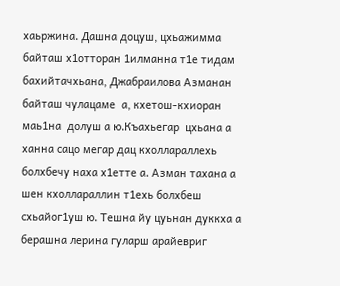хаьржина. Дашна доцуш, цхьажимма  байташ х1отторан 1илманна т1е тидам бахийтачхьана, Джабраилова Азманан байташ чулацаме  а, кхетош-кхиоран маь1на  долуш а ю.Къахьегар  цхьана а ханна сацо мегар дац кхоллараллехь болхбечу наха х1етте а. Азман тахана а шен кхоллараллин т1ехь болхбеш схьайог1уш ю. Тешна йу цуьнан дуккха а берашна лерина гуларш арайевриг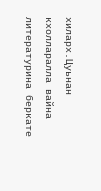хиларх.Цуьнан кхолларалла вайна литературина беркате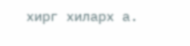хирг хиларх а.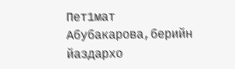Пет1мат Абубакарова,берийн йаздархо